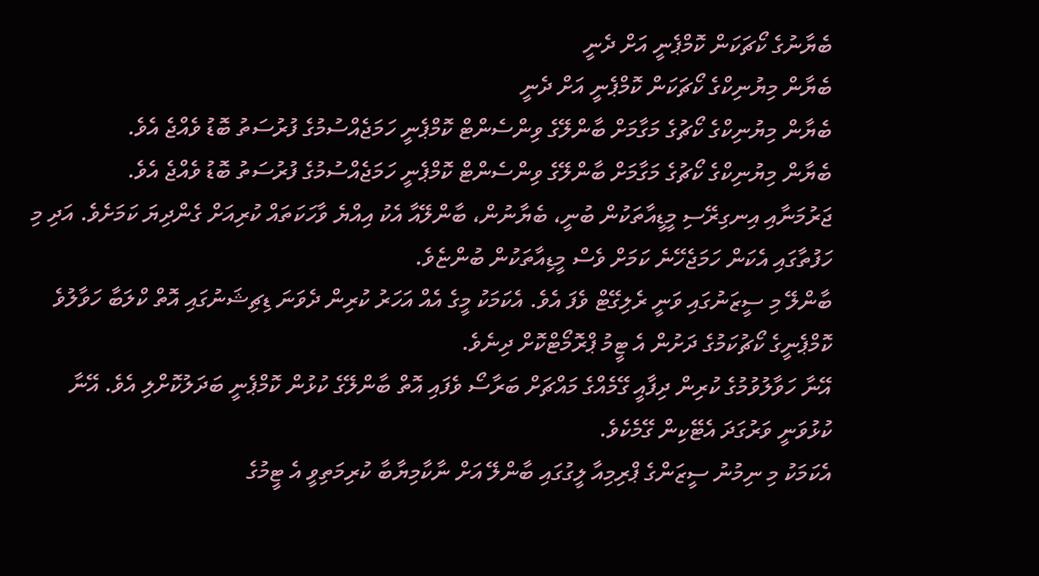ބެޔާނުގެ ކޯޗަކަން ކޮމްޕެނީ އަށް ދެނީ
ބެޔާން މިޔުނިކްގެ ކޯޗަކަން ކޮމްޕެނީ އަށް ދެނީ
ބެޔާން މިޔުނިކްގެ ކޯޗުގެ މަގާމަށް ބާންލޭގެ ވިންސެންޓް ކޮމްޕެނީ ހަމަޖެއްސުމުގެ ފުރުސަތު ބޮޑު ވެއްޖެ އެވެ.
ބެޔާން މިޔުނިކްގެ ކޯޗުގެ މަގާމަށް ބާންލޭގެ ވިންސެންޓް ކޮމްޕެނީ ހަމަޖެއްސުމުގެ ފުރުސަތު ބޮޑު ވެއްޖެ އެވެ.
ޖަރުމަނާއި އިނގިރޭސި މީޑީއާތަކުން ބުނީ، ބެޔާނުން، ބާންލޭއާ އެކު އިއްޔެ ވާހަކަތައް ކުރިއަށް ގެންދިޔަ ކަމަށެވެ. އަދި މި ހަފުތާގައި އެކަން ހަމަޖެހޭނެ ކަމަށް ވެސް މީޑިއާތަކުން ބުންޏެވެ.
ބާންލޭ މި ސީޒަނުގައި ވަނީ ރެލިގޭޓް ވެފަ އެވެ. އެކަމަކު މީގެ އެއް އަހަރު ކުރިން ދެވަނަ ޑިޗިޝަނުގައި އޮތް ކްލަބާ ހަވާލުވެ ކޮމްޕެނީގެ ކޯޗުކަމުގެ ދަށުން އެ ޓީމު ޕްރޮމޯޓްކޮށް ދިނެވެ.
އޭނާ ހަވާލުވުމުގެ ކުރިން ދިފާއީ ގޭމެއްގެ މައްޗަށް ބަރާސޯ ވެފައި އޮތް ބާންލޭގެ ކުޅުން ކޮމްޕެނީ ބަދަލުކޮށްލި އެވެ. އޭނާ ކުޅުވަނީ ވަރުގަދަ އެޓޭކިން ގޭމެކެވެ.
އެކަމަކު މި ނިމުނު ސީޒަންގެ ޕްރިމިއާ ލީގުގައި ބާންލޭ އަށް ނާކާމިޔާބާ ކުރިމަތިވީ އެ ޓީމުގެ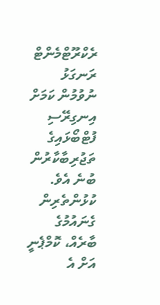ރެކްރޫޓްމެންޓް ރަނގަޅު ނުވުމުން ކަމަށް އިނގިރޭސި ފުޓްބޯޅައިގެ ތަޖުރިބާކާރުން ބުނެ އެވެ. ކުޅުންތެރިން ގެނައުމުގެ ބާރެއް، ކޮމްޕެނީ އަށް އެ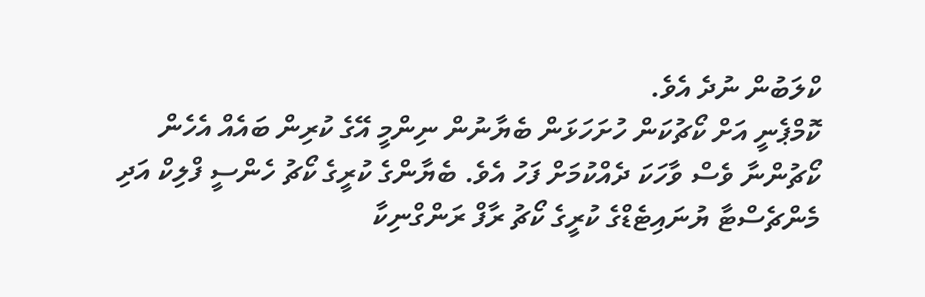ކްލަބުން ނުދެ އެވެ.
ކޮމްޕެނީ އަށް ކޯޗުކަން ހުށަހަޅަން ބެޔާނުން ނިންމީ އޭގެ ކުރިން ބައެއް އެހެން ކޯޗުންނާ ވެސް ވާހަކަ ދެއްކުމަށް ފަހު އެވެ. ބެޔާންގެ ކުރީގެ ކޯޗު ހެންސީ ފްލިކް އަދި މެންޗެސްޓާ ޔުނައިޓެޑްގެ ކުރީގެ ކޯޗު ރާފް ރަންގްނިކާ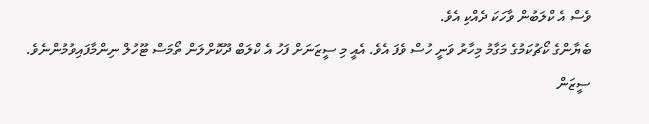ވެސް އެ ކްލަބުން ވާހަކަ ދެއްކި އެވެ.
ބެޔާންގެ ކޯޗުކަމުގެ މަގާމު މިހާރު ވަނީ ހުސް ވެފަ އެވެ. އެއީ މި ސީޒަނަށް ފަހު އެ ކްލަބް ދޫކޮށްލަން ތޯމަސް ޓޫހުލް ނިންމާފައިވުމުންނެވެ. ސީޒަން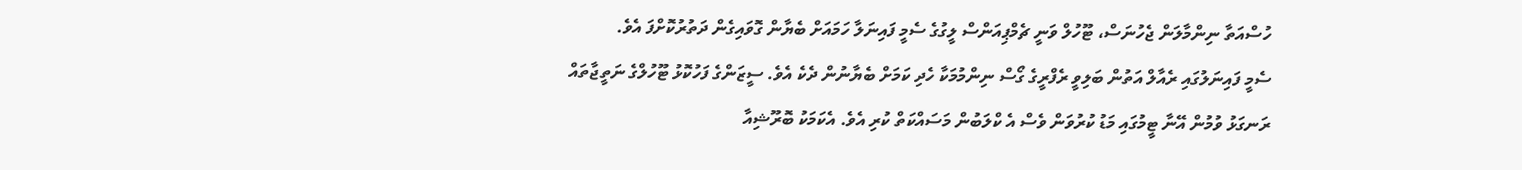ހުސްއަތާ ނިންމާލަން ޖެހުނަސް، ޓޫހުލް ވަނީ ޗެމްޕިއަންސް ލީގުގެ ސެމީ ފައިނަލާ ހަމައަށް ބެޔާން ގޮވައިގެން ދަތުރުކޮށްފަ އެވެ.
ސެމީ ފައިނަލުގައި ރެއާލް އަތުން ބަލިވީ ރެފްރީގެ ގޯސް ނިންމުމަކާ ހެދި ކަމަށް ބެޔާނުން ދެކެ އެވެ. ސީޒަންގެ ފަހުކޮޅު ޓޫހުލްގެ ނަތީޖާތައް ރަނގަޅު ވުމުން އޭނާ ޓީމުގައި މަޑު ކުރުވަން ވެސް އެ ކްލަބުން މަސައްކަތް ކުރި އެވެ. އެކަމަކު ބޮރޫޝިއާ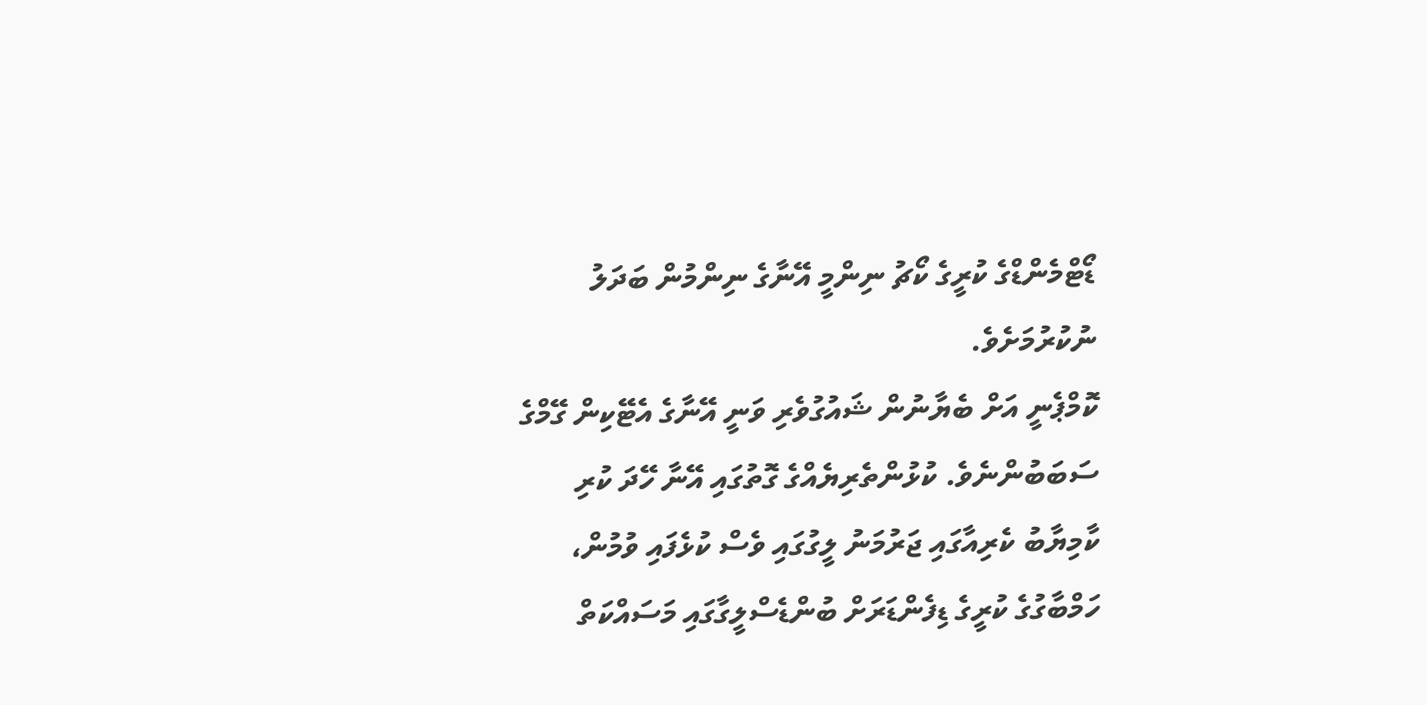ޑޯޓްމެންޑްގެ ކުރީގެ ކޯޗު ނިންމީ އޭނާގެ ނިންމުން ބަދަލު ނުކުރުމަށެވެ.
ކޮމްޕެނީ އަށް ބެޔާނުން ޝައުގުވެރި ވަނީ އޭނާގެ އެޓޭކިން ގޭމްގެ ސަބަބުންނެވެ. ކުޅުންތެރިޔެއްގެ ގޮތުގައި އޭނާ ހޭދަ ކުރި ކާމިޔާބު ކެރިއާގައި ޖަރުމަނު ލީގުގައި ވެސް ކުޅެފައި ވުމުން، ހަމްބާގުގެ ކުރީގެ ޑިފެންޑަރަށް ބުންޑެސްލީގާގައި މަސައްކަތް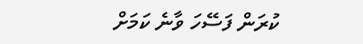ކުރަން ފަސޭހަ ވާނެ ކަމަށް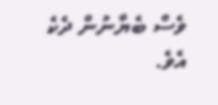ވެސް ބެޔާނުން ދެކެ އެވެ.